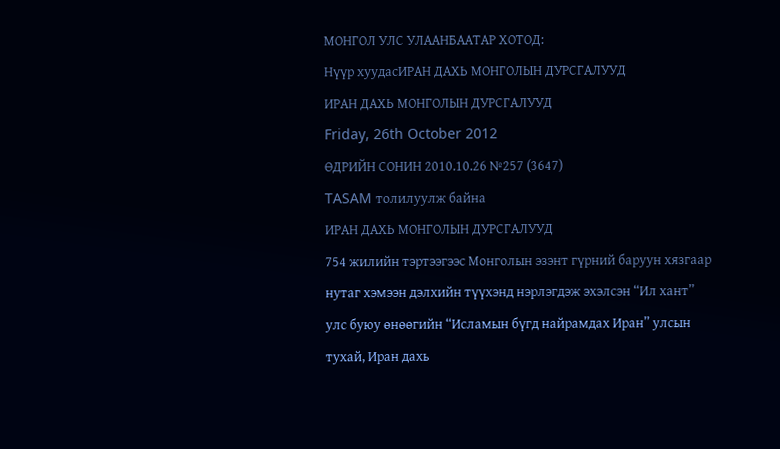МОНГОЛ УЛС УЛААНБААТАР ХОТОД:
Нүүр хуудасИРАН ДАХЬ МОНГОЛЫН ДУРСГАЛУУД
ИРАН ДАХЬ МОНГОЛЫН ДУРСГАЛУУД
Friday, 26th October 2012
ӨДРИЙН СОНИН 2010.10.26 №257 (3647)
TASAM толилуулж байна
ИРАН ДАХЬ МОНГОЛЫН ДУРСГАЛУУД
754 жилийн тэртээгээс Монголын эзэнт гүрний баруун хязгаар нутаг хэмээн дэлхийн түүхэнд нэрлэгдэж эхэлсэн “Ил хант” улс буюу өнөөгийн “Исламын бүгд найрамдах Иран” улсын тухай, Иран дахь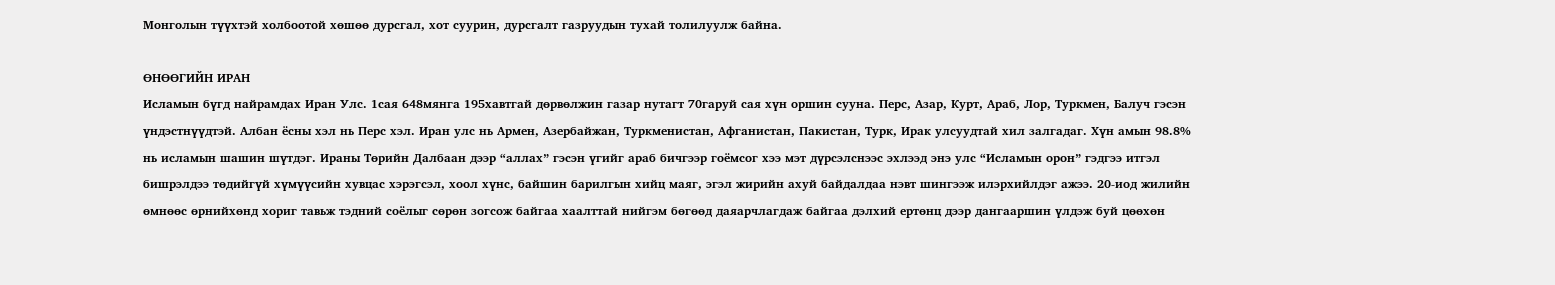Монголын түүхтэй холбоотой хөшөө дурсгал, хот суурин, дурсгалт газруудын тухай толилуулж байна.

ӨНӨӨГИЙН ИРАН
Исламын бүгд найрамдах Иран Улс. 1сая 648мянга 195хавтгай дөрвөлжин газар нутагт 70гаруй сая хүн оршин сууна. Перс, Азар, Курт, Араб, Лор, Туркмен, Балуч гэсэн үндэстнүүдтэй. Албан ёсны хэл нь Перс хэл. Иран улс нь Армен, Азербайжан, Туркменистан, Афганистан, Пакистан, Турк, Ирак улсуудтай хил залгадаг. Хүн амын 98.8% нь исламын шашин шүтдэг. Ираны Төрийн Далбаан дээр “аллах” гэсэн үгийг араб бичгээр гоёмсог хээ мэт дүрсэлснээс эхлээд энэ улс “Исламын орон” гэдгээ итгэл бишрэлдээ төдийгүй хүмүүсийн хувцас хэрэгсэл, хоол хүнс, байшин барилгын хийц маяг, эгэл жирийн ахуй байдалдаа нэвт шингээж илэрхийлдэг ажээ. 20-иод жилийн өмнөөс өрнийхөнд хориг тавьж тэдний соёлыг сөрөн зогсож байгаа хаалттай нийгэм бөгөөд даяарчлагдаж байгаа дэлхий ертөнц дээр дангааршин үлдэж буй цөөхөн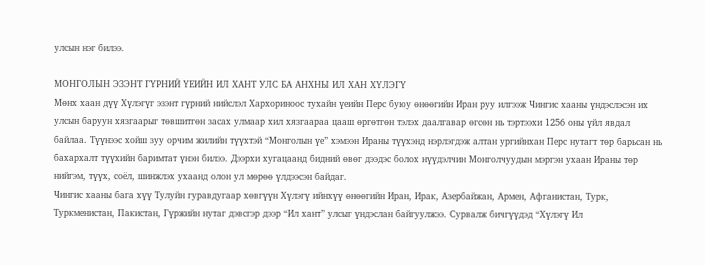улсын нэг билээ.

МОНГОЛЫН ЭЗЭНТ ГҮРНИЙ ҮЕИЙН ИЛ ХАНТ УЛС БА АНХНЫ ИЛ ХАН ХҮЛЭГҮ
Мөнх хаан дүү Хүлэгүг эзэнт гүрний нийслэл Хархориноос тухайн үеийн Перс буюу өнөөгийн Иран руу илгээж Чингис хааны үндэслэсэн их улсын баруун хязгаарыг төвшитгөн засах улмаар хил хязгаараа цааш өргөтгөн тэлэх даалгавар өгсөн нь тэртээхи 1256 оны үйл явдал байлаа. Түүнээс хойш зуу орчим жилийн түүхтэй “Монголын үе” хэмээн Ираны түүхэнд нэрлэгдэж алтан ургийнхан Перс нутагт төр барьсан нь бахархалт түүхийн баримтат үнэн билээ. Дээрхи хугацаанд бидний өвөг дээдэс болох нүүдэлчин Монголчуудын мэргэн ухаан Ираны төр нийгэм, түүх, соёл, шинжлэх ухаанд олон ул мөрөө үлдээсэн байдаг.
Чингис хааны бага хүү Тулуйн гуравдугаар хөвгүүн Хүлэгү ийнхүү өнөөгийн Иран, Ирак, Азербайжан, Армен, Афганистан, Турк, Туркменистан, Пакистан, Гүржийн нутаг дэвсгэр дээр “Ил хант” улсыг үндэслан байгуулжээ. Сурвалж бичгүүдэд “Хүлэгү Ил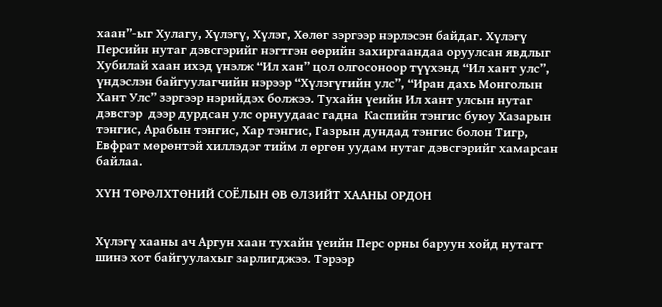хаан”-ыг Хулагу, Хүлэгү, Хүлэг, Хөлөг зэргээр нэрлэсэн байдаг. Хүлэгү Персийн нутаг дэвсгэрийг нэгтгэн өөрийн захиргаандаа оруулсан явдлыг Хубилай хаан ихэд үнэлж “Ил хан” цол олгосоноор түүхэнд “Ил хант улс”,  үндэслэн байгуулагчийн нэрээр “Хүлэгүгийн улс”, “Иран дахь Монголын Хант Улс” зэргээр нэрийдэх болжээ. Тухайн үеийн Ил хант улсын нутаг дэвсгэр  дээр дурдсан улс орнуудаас гадна  Каспийн тэнгис буюу Хазарын тэнгис, Арабын тэнгис, Хар тэнгис, Газрын дундад тэнгис болон Тигр, Евфрат мөрөнтэй хиллэдэг тийм л өргөн уудам нутаг дэвсгэрийг хамарсан байлаа.

ХҮН ТӨРӨЛХТӨНИЙ СОЁЛЫН ӨВ ӨЛЗИЙТ ХААНЫ ОРДОН


Хүлэгү хааны ач Аргун хаан тухайн үеийн Перс орны баруун хойд нутагт шинэ хот байгуулахыг зарлигджээ. Тэрээр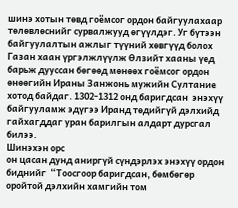шинэ хотын төвд гоёмсог ордон байгуулахаар төлөвлөснийг сурвалжууд өгүүлдэг. Уг бүтээн байгуулалтын ажлыг түүний хөвгүүд болох Газан хаан үргэлжлүүлж Өлзийт хааны үед барьж дууссан бөгөөд мөнөөх гоёмсог ордон өнөөгийн Ираны Занжонь мужийн Султание хотод байдаг. 1302-1312 онд баригдсан  энэхүү байгууламж эдүгээ Иранд төдийгүй дэлхийд гайхагддаг уран барилгын алдарт дурсгал билээ.
Шинэхэн орс
он цасан дунд аниргүй сүндэрлэх энэхүү ордон биднийг  “Тоосгоор баригдсан, бөмбөгөр оройтой дэлхийн хамгийн том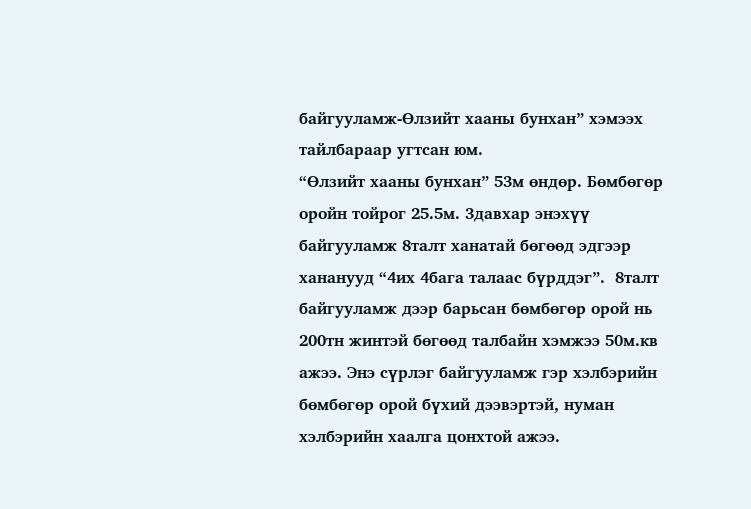байгууламж-Өлзийт хааны бунхан” хэмээх тайлбараар угтсан юм.
“Өлзийт хааны бунхан” 53м өндөр. Бөмбөгөр оройн тойрог 25.5м. 3давхар энэхүү байгууламж 8талт ханатай бөгөөд эдгээр хананууд “4их 4бага талаас бүрддэг”.  8талт байгууламж дээр барьсан бөмбөгөр орой нь 200тн жинтэй бөгөөд талбайн хэмжээ 50м.кв ажээ. Энэ сүрлэг байгууламж гэр хэлбэрийн бөмбөгөр орой бүхий дээвэртэй, нуман хэлбэрийн хаалга цонхтой ажээ.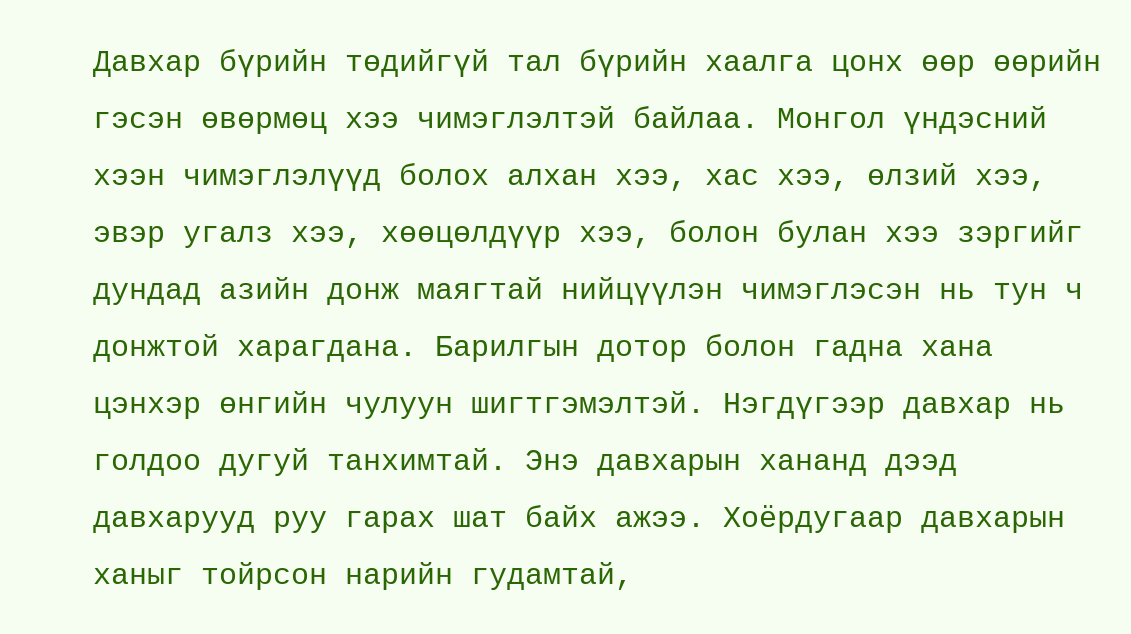Давхар бүрийн төдийгүй тал бүрийн хаалга цонх өөр өөрийн гэсэн өвөрмөц хээ чимэглэлтэй байлаа. Монгол үндэсний хээн чимэглэлүүд болох алхан хээ, хас хээ, өлзий хээ, эвэр угалз хээ, хөөцөлдүүр хээ, болон булан хээ зэргийг дундад азийн донж маягтай нийцүүлэн чимэглэсэн нь тун ч донжтой харагдана. Барилгын дотор болон гадна хана цэнхэр өнгийн чулуун шигтгэмэлтэй. Нэгдүгээр давхар нь голдоо дугуй танхимтай. Энэ давхарын хананд дээд давхарууд руу гарах шат байх ажээ. Хоёрдугаар давхарын ханыг тойрсон нарийн гудамтай,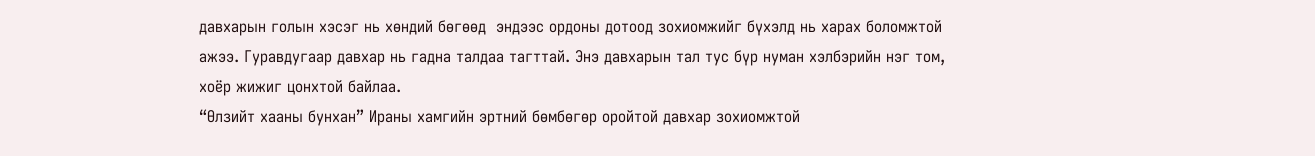давхарын голын хэсэг нь хөндий бөгөөд  эндээс ордоны дотоод зохиомжийг бүхэлд нь харах боломжтой ажээ. Гуравдугаар давхар нь гадна талдаа тагттай. Энэ давхарын тал тус бүр нуман хэлбэрийн нэг том, хоёр жижиг цонхтой байлаа.
“Өлзийт хааны бунхан” Ираны хамгийн эртний бөмбөгөр оройтой давхар зохиомжтой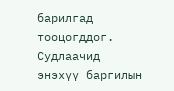барилгад тооцогддог. Судлаачид энэхүү баргилын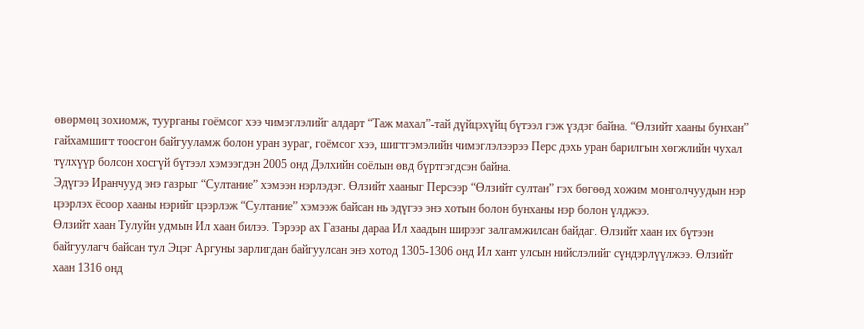өвөрмөц зохиомж, туурганы гоёмсог хээ чимэглэлийг алдарт “Таж махал”-тай дүйцэхүйц бүтээл гэж үздэг байна. “Өлзийт хааны бунхан” гайхамшигт тоосгон байгууламж болон уран зураг, гоёмсог хээ, шигтгэмэлийн чимэглэлээрээ Перс дэхь уран барилгын хөгжлийн чухал түлхүүр болсон хосгүй бүтээл хэмээгдэн 2005 онд Дэлхийн соёлын өвд бүртгэгдсэн байна.
Эдүгээ Иранчууд энэ газрыг “Султание” хэмээн нэрлэдэг. Өлзийт хааныг Персээр “Өлзийт султан” гэх бөгөөд хожим монголчуудын нэр цээрлэх ёсоор хааны нэрийг цээрлэж “Султание” хэмээж байсан нь эдүгээ энэ хотын болон бунханы нэр болон үлджээ.
Өлзийт хаан Тулуйн удмын Ил хаан билээ. Тэрээр ах Газаны дараа Ил хаадын ширээг залгамжилсан байдаг. Өлзийт хаан их бүтээн байгуулагч байсан тул Эцэг Аргуны зарлигдан байгуулсан энэ хотод 1305-1306 онд Ил хант улсын нийслэлийг сүндэрлүүлжээ. Өлзийт хаан 1316 онд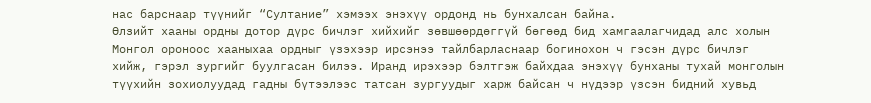нас барснаар түүнийг “Султание” хэмээх энэхүү ордонд нь бунхалсан байна.
Өлзийт хааны ордны дотор дүрс бичлэг хийхийг зөвшөөрдөггүй бөгөөд бид хамгаалагчидад алс холын Монгол ороноос хааныхаа ордныг үзэхээр ирсэнээ тайлбарласнаар богинохон ч гэсэн дүрс бичлэг хийж, гэрэл зургийг буулгасан билээ. Иранд ирэхээр бэлтгэж байхдаа энэхүү бунханы тухай монголын түүхийн зохиолуудад гадны бүтээлээс татсан зургуудыг харж байсан ч нүдээр үзсэн бидний хувьд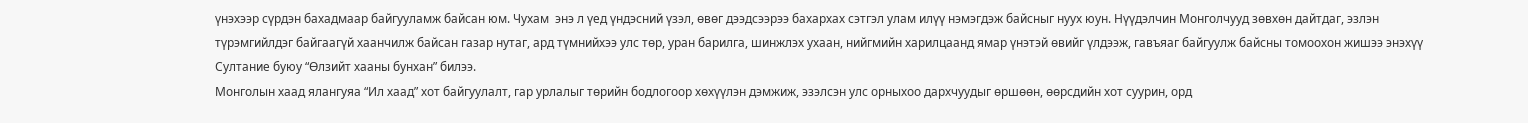үнэхээр сүрдэн бахадмаар байгууламж байсан юм. Чухам  энэ л үед үндэсний үзэл, өвөг дээдсээрээ бахархах сэтгэл улам илүү нэмэгдэж байсныг нуух юун. Нүүдэлчин Монголчууд зөвхөн дайтдаг, эзлэн түрэмгийлдэг байгаагүй хаанчилж байсан газар нутаг, ард түмнийхээ улс төр, уран барилга, шинжлэх ухаан, нийгмийн харилцаанд ямар үнэтэй өвийг үлдээж, гавъяаг байгуулж байсны томоохон жишээ энэхүү Султание буюу “Өлзийт хааны бунхан” билээ.
Монголын хаад ялангуяа “Ил хаад” хот байгуулалт, гар урлалыг төрийн бодлогоор хөхүүлэн дэмжиж, эзэлсэн улс орныхоо дархчуудыг өршөөн, өөрсдийн хот суурин, орд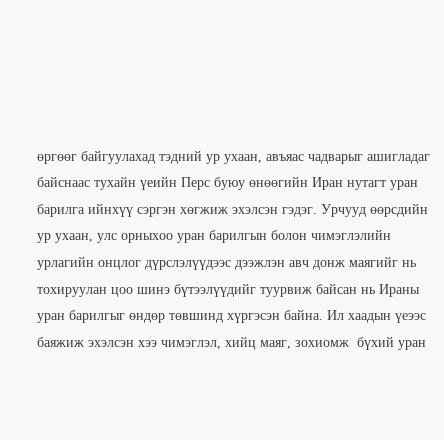өргөөг байгуулахад тэдний ур ухаан, авъяас чадварыг ашигладаг байснаас тухайн үеийн Перс буюу өнөөгийн Иран нутагт уран барилга ийнхүү сэргэн хөгжиж эхэлсэн гэдэг. Урчууд өөрсдийн ур ухаан, улс орныхоо уран барилгын болон чимэглэлийн урлагийн онцлог дүрслэлүүдээс дээжлэн авч донж маягийг нь тохируулан цоо шинэ бүтээлүүдийг туурвиж байсан нь Ираны уран барилгыг өндөр төвшинд хүргэсэн байна. Ил хаадын үеээс баяжиж эхэлсэн хээ чимэглэл, хийц маяг, зохиомж  бүхий уран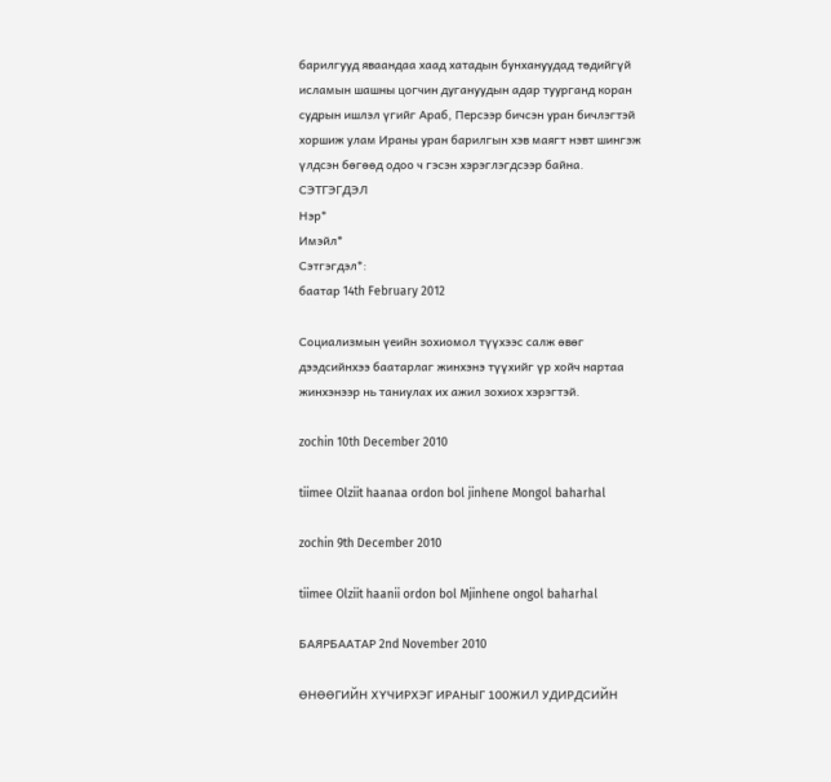барилгууд яваандаа хаад хатадын бунхануудад төдийгүй исламын шашны цогчин дугануудын адар туурганд коран судрын ишлэл үгийг Араб, Персээр бичсэн уран бичлэгтэй хоршиж улам Ираны уран барилгын хэв маягт нэвт шингэж үлдсэн бөгөөд одоо ч гэсэн хэрэглэгдсээр байна.
СЭТГЭГДЭЛ
Нэр*
Имэйл*
Сэтгэгдэл*:
баатар 14th February 2012

Социализмын үеийн зохиомол түүхээс салж өвөг дээдсийнхээ баатарлаг жинхэнэ түүхийг үр хойч нартаа жинхэнээр нь таниулах их ажил зохиох хэрэгтэй.

zochin 10th December 2010

tiimee Olziit haanaa ordon bol jinhene Mongol baharhal

zochin 9th December 2010

tiimee Olziit haanii ordon bol Mjinhene ongol baharhal

БАЯРБААТАР 2nd November 2010

ӨНӨӨГИЙН ХҮЧИРХЭГ ИРАНЫГ 100ЖИЛ УДИРДСИЙН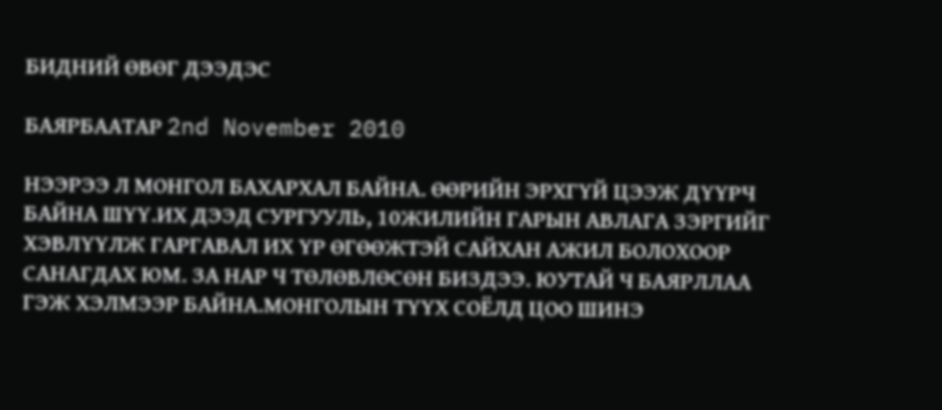БИДНИЙ ӨВӨГ ДЭЭДЭС

БАЯРБААТАР 2nd November 2010

НЭЭРЭЭ Л МОНГОЛ БАХАРХАЛ БАЙНА. ӨӨРИЙН ЭРХГҮЙ ЦЭЭЖ ДҮҮРЧ БАЙНА ШҮҮ.ИХ ДЭЭД СУРГУУЛЬ, 10ЖИЛИЙН ГАРЫН АВЛАГА ЗЭРГИЙГ ХЭВЛҮҮЛЖ ГАРГАВАЛ ИХ ҮР ӨГӨӨЖТЭЙ САЙХАН АЖИЛ БОЛОХООР САНАГДАХ ЮМ. ЗА НАР Ч ТӨЛӨВЛӨСӨН БИЗДЭЭ. ЮУТАЙ Ч БАЯРЛЛАА ГЭЖ ХЭЛМЭЭР БАЙНА.МОНГОЛЫН ТҮҮХ СОЁЛД ЦОО ШИНЭ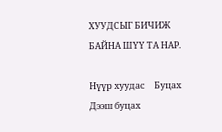ХУУДСЫГ БИЧИЖ БАЙНА ШҮҮ ТА НАР.

Нүүр хуудас     Буцах     Дээш буцах